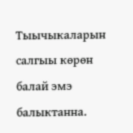Тыычыкаларын салгыы көрөн балай эмэ балыктанна.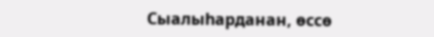Сыалыһарданан, өссө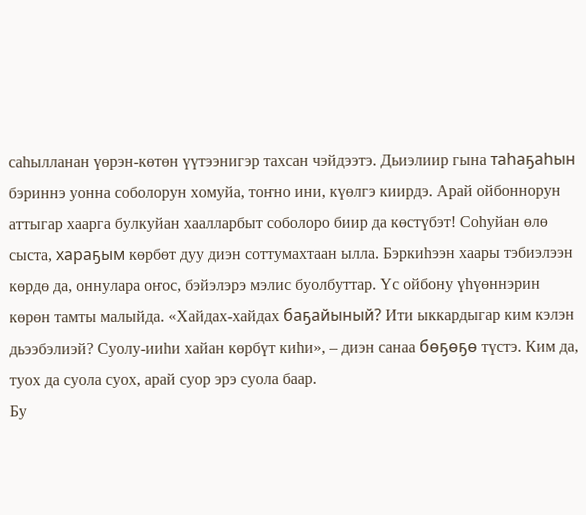саһылланан үөрэн-көтөн үүтээнигэр тахсан чэйдээтэ. Дьиэлиир гына таһаҕаһын бэриннэ уонна соболорун хомуйа, тоҥно ини, күөлгэ киирдэ. Арай ойбоннорун аттыгар хаарга булкуйан хаалларбыт соболоро биир да көстүбэт! Соһуйан өлө сыста, хараҕым көрбөт дуу диэн соттумахтаан ылла. Бэркиһээн хаары тэбиэлээн көрдө да, оннулара оҥос, бэйэлэрэ мэлис буолбуттар. Үс ойбону үһүөннэрин көрөн тамты малыйда. «Хайдах-хайдах баҕайыный? Ити ыккардыгар ким кэлэн дьээбэлиэй? Суолу-ииһи хайан көрбүт киһи», – диэн санаа бөҕөҕө түстэ. Ким да, туох да суола суох, арай суор эрэ суола баар.
Бу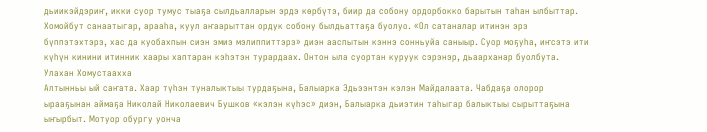дьиикэйдэриҥ, икки суор тумус тыаҕа сылдьалларын эрдэ көрбүтэ, биир да собону ордорбокко барытын таһан ылбыттар. Хомойбут санаатыгар, арааһа, куул аҥаарыттан ордук собону былдьаттаҕа буолуо. «Ол сатаналар итинэн эрэ бүппэтэхтэрэ, хас да куобахпын сиэн эмиэ мэлиппиттэрэ» диэн ааспытын кэннэ сонньуйа саныыр. Суор моҕуһа, иҥсэтэ ити күһүн кинини итинник хаары хаптаран кэһэтэн турардаах. Онтон ыла суортан куруук сэрэнэр, дьаарханар буолбута.
Улахан Хомустаахха
Алтынньы ый саҥата. Хаар түһэн туналыктыы турдаҕына, Балыарка Эдьээнтэн кэлэн Майдалаата. Чабдаҕа олорор ырааҕынан аймаҕа Николай Николаевич Бушков «кэлэн күһэс» диэн, Балыарка дьиэтин таһыгар балыктыы сырыттаҕына ыҥырбыт. Мотуор обургу уонча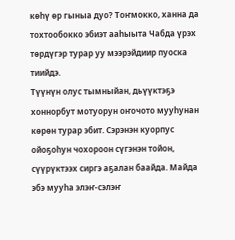көһү өр гыныа дуо? Тоҥмокко, ханна да тохтообокко эбиэт ааһыыта Чабда үрэх төрдүгэр турар уу мээрэйдиир пуоска тиийдэ.
Түүнүн олус тымныйан, дьүүктэҕэ хоннорбут мотуорун оҥочото мууһунан көрөн турар эбит. Сэрэнэн куорпус ойоҕоһун чохороон сүгэнэн тойон, сүүрүктээх сиргэ аҕалан баайда. Майда эбэ мууһа элэҥ-сэлэҥ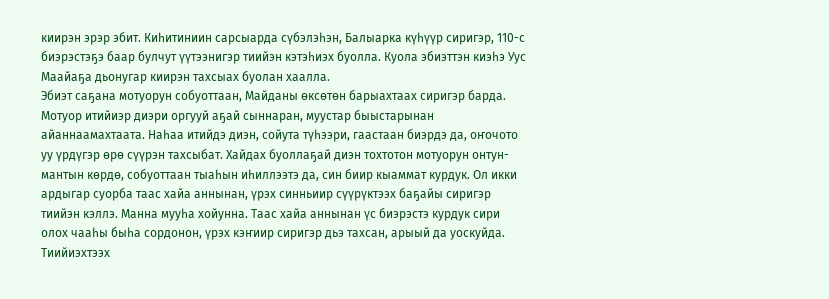киирэн эрэр эбит. Киһитиниин сарсыарда сүбэлэһэн, Балыарка күһүүр сиригэр, 110-с биэрэстэҕэ баар булчут үүтээнигэр тиийэн кэтэһиэх буолла. Куола эбиэттэн киэһэ Уус Маайаҕа дьонугар киирэн тахсыах буолан хаалла.
Эбиэт саҕана мотуорун собуоттаан, Майданы өксөтөн барыахтаах сиригэр барда. Мотуор итийиэр диэри оргууй аҕай сыннаран, муустар быыстарынан айаннаамахтаата. Наһаа итийдэ диэн, сойута түһээри, гаастаан биэрдэ да, оҥочото уу үрдүгэр өрө сүүрэн тахсыбат. Хайдах буоллаҕай диэн тохтотон мотуорун онтун-мантын көрдө, собуоттаан тыаһын иһиллээтэ да, син биир кыаммат курдук. Ол икки ардыгар суорба таас хайа аннынан, үрэх синньиир сүүрүктээх баҕайы сиригэр тиийэн кэллэ. Манна мууһа хойунна. Таас хайа аннынан үс биэрэстэ курдук сири олох чааһы быһа сордонон, үрэх кэҥиир сиригэр дьэ тахсан, арыый да уоскуйда. Тиийиэхтээх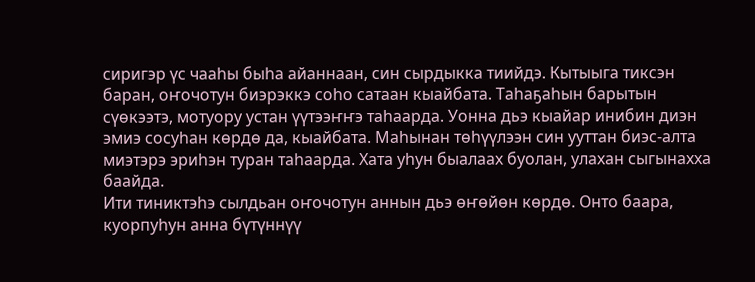сиригэр үс чааһы быһа айаннаан, син сырдыкка тиийдэ. Кытыыга тиксэн баран, оҥочотун биэрэккэ соһо сатаан кыайбата. Таһаҕаһын барытын сүөкээтэ, мотуору устан үүтээҥҥэ таһаарда. Уонна дьэ кыайар инибин диэн эмиэ сосуһан көрдө да, кыайбата. Маһынан төһүүлээн син ууттан биэс-алта миэтэрэ эриһэн туран таһаарда. Хата уһун быалаах буолан, улахан сыгынахха баайда.
Ити тиниктэһэ сылдьан оҥочотун аннын дьэ өҥөйөн көрдө. Онто баара, куорпуһун анна бүтүннүү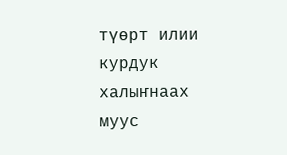түөрт илии курдук халыҥнаах муус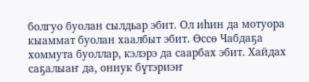болгуо буолан сылдьар эбит. Ол иһин да мотуора кыаммат буолан хаалбыт эбит. Өссө Чабдаҕа хоммута буоллар, кэлэрэ да саарбах эбит. Хайдах саҕалыаҥ да, оннук бүтэриэҥ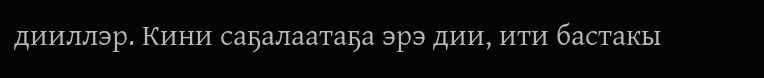дииллэр. Кини саҕалаатаҕа эрэ дии, ити бастакы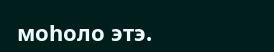моһоло этэ.